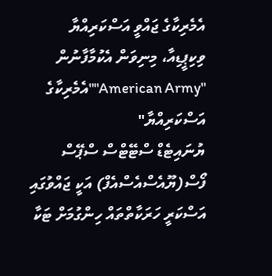އެމެރިކާގެ ޖައްވީ އަސްކަރިއްޔާ
ވިކިޕީޑިއާ، މިނިވަން އެކުމާފާނުން
"American Army""އެމެރިކާގެ އަސްކަރިއްޔާ"
ޔުނައިޓެޑް ސްޓޭޓްސް ސްޕޭސް ފޯސް(ޔޫއެސްއެސްއެފް) އަކީ ޖައްވުގައި އަސްކަރީ ހަރަކާތްތައް ހިންގުމަށް ޓަކާ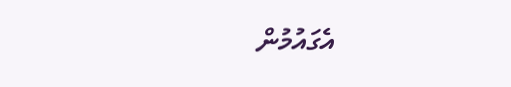އެގައުމުން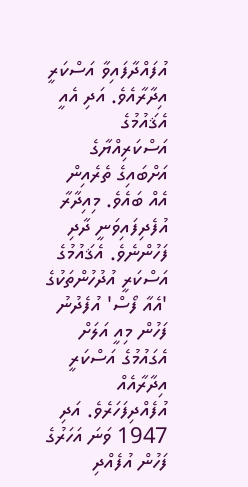އުފައްދާފައިވާ އަސްކަރީ އިދާރާއެވެ. އަދި އެއީ އެޤައުމުގެ އަސްކަރިއްޔާގެ އަށްބައިގެ ތެރެއިން އެއް ބައެވެ. މިއިދާރާ އުފެދިފައިވަނީ ދާދި ފަހުންނެވެ. އެޤައުމުގެ އަސްކަރީ އުދުހުންތަކުގެ 'އެއާ ފޯސް' އުފެދުނު ފަހުން މިއީ އަލަށް އެގައުމުގެ އަސްކަރީ އިދާރާއެއް އުފެއްދިފަހަރެވެ. އަދި 1947 ވަނަ އަހަރުގެ ފަހުން އުފެއްދި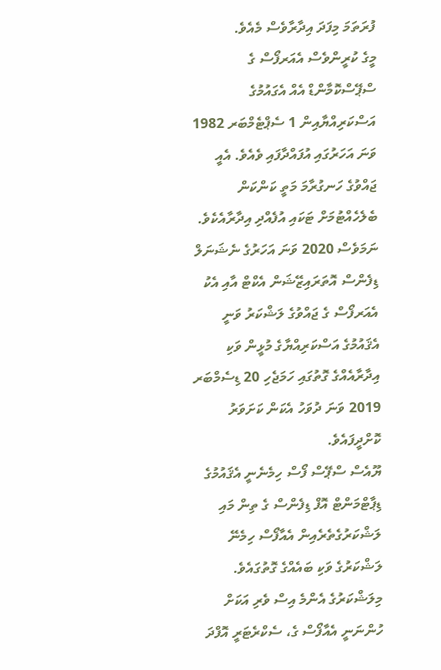ފުރަތަމަ މިފަދަ އިދާރާވެސް މެއެވެ.
މީގެ ކުރީންވެސް އެއަރފޯސް ގެ ސްޕޭސްކޮމާންޑް އެއް އެގައުމުގެ އަސްކަރިއްޔާއިން 1 ސެޕްޓެމްބަރ 1982 ވަނަ އަހަރުގައި އުފައްދާފައި ވެއެވެ. އެއީ ޖައްވުގެ ހަނގުރާމަ މަތީ ކަންކަން ބެލެހެއްޓުމަށް ޓަކައި އުފެއްދި އިދާރާއެކެވެ. ނަމަވެސް 2020 ވަނަ އަހަރުގެ ނެޝަނަލް ޑިފެންސް އޮތަރައިޒޭޝަން އެކްޓް އާއި އެކު އެއަރފޯސް ގެ ޖައްވުގެ ލަޝްކަރު ވަނީ އެޤައުމުގެ އަސްކަރިއްޔާގެ މުޅީން ވަކި އިދާރާއެއްގެ ގޮތުގައި ހަމަޖެހި 20 ޑިސެމްބަރ 2019 ވަނަ ދުވަހު އެކަން ކަށަވަރު ކޮށްދީފައެވެ.
ޔޫއެސް ސްޕޭސް ފޯސް ހިމެނެނީ އެޤައުމުގެ ޑިޕާޓްމަންޓް އޮފް ޑިފެންސް ގެ ތިން މައި ލަޝްކަރުގެތެރެއިން އެއާފޯސް ހިމެނޭ ލަޝްކަރުގެ ވަކި ބައެއްގެ ގޮތުގައެވެ. މިލަޝްކަރުގެ އެންމެ އިސް ވެރި އަކަށް ހުންނަނީ އެއާފޯސް ގެ، ސެކްރެޓަރީ އޮފްދަ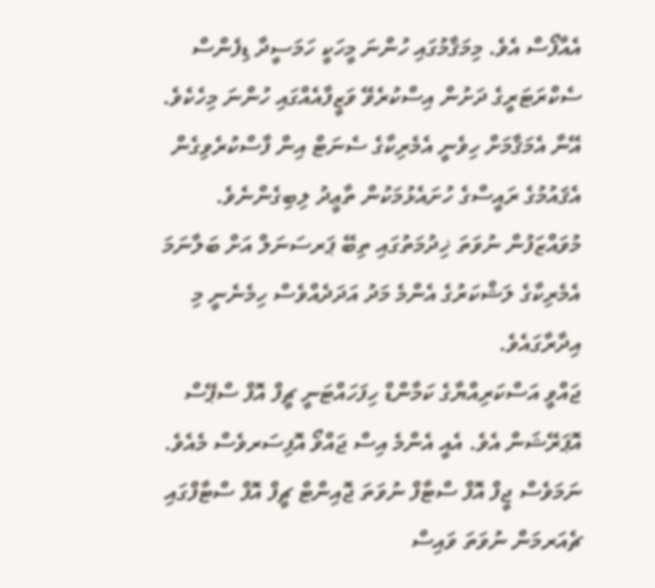އެއާފޯސް އެވެ. މިމަޤާމުގައި ހުންނަ މީހަކީ ހަމަސީދާ ޑިފެންސް ސެކްރަޓަރީގެ ދަށުން އިސްކުރެވޭ ވަޒީފާއެއްގައި ހުންނަ މިހެކެވެ. އޭނާ އެމަޤާމަށް ހިވެނީ އެމެރިކާގެ ސެނަޓް އިން ފާސްކުރެވިގެން އެޤައުމުގެ ރައީސްގެ ހުށައެޅުމަކުން ތާޢީދު ލިބިގެންނެވެ. މުވައްޒަފުން ނުވަތަ ޚިދުމަތުގައި ތިބޭ ޕަރސަނަލް އަށް ބަލާނަމަ އެމެރިކާގެ ލަޝްކަރުގެ އެންމެ މަދު އަދަދެއްވެސް ހިމެނެނީ މި އިދާރާގައެވެ.
ޖައްވީ އަސްކަރިއްޔާގެ ކަމާންޑް ހިފަހައްޓަނީ ޗީފް އޮފް ސްޕޭސް އޮޕަރޭޝަން އެވެ. އެއީ އެންމެ އިސް ޖައްވޯ އޮފިސަރވެސް މެއެވެ. ނަމަވެސް ޖީފް އޮފް ސްޓާފް ނުވަތަ ޖޮއިންޓް ޗީފް އޮފް ސްޓާފްގައި ޗެއަރމަން ނުވަތަ ވައިސް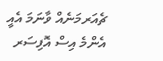ޗެއަރމަނެއް ވާނަމަ އެއީ އެންމެ އިސް އޮފިސަރ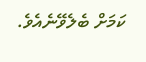ކަމަށް ބެލެވޭނެއެވެ.